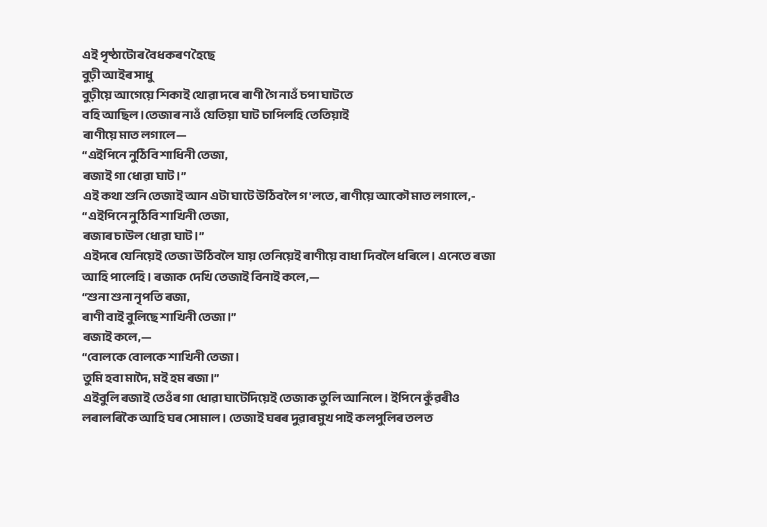এই পৃষ্ঠাটোৰ বৈধকৰণ হৈছে
বুঢ়ী আইৰ সাধু
বুঢ়ীয়ে আগেয়ে শিকাই থোৱা দৰে ৰাণী গৈ নাওঁ চপা ঘাটতে
বহি আছিল।তেজাৰ নাওঁ যেতিয়া ঘাট চাপিলহি তেতিয়াই
ৰাণীয়ে মাত লগালে—
“এইপিনে নুঠিবি শাধিনী তেজা,
ৰজাই গা ধোৱা ঘাট।”
এই কথা শুনি তেজাই আন এটা ঘাটে উঠিবলৈ গ'লতে, ৰাণীয়ে আকৌ মাত লগালে,-
“এইপিনে নুঠিবি শাখিনী তেজা,
ৰজাৰ চাউল ধোৱা ঘাট।”
এইদৰে যেনিয়েই তেজা উঠিবলৈ যায় তেনিয়েই ৰাণীয়ে বাধা দিবলৈ ধৰিলে। এনেতে ৰজা আহি পালেহি। ৰজাক দেখি তেজাই বিনাই কলে,—
“শুনা শুনা নৃপতি ৰজা,
ৰাণী বাই বুলিছে শাখিনী তেজা।”
ৰজাই কলে,—
“বোলকে বোলকে শাখিনী তেজা।
তুমি হবা মাদৈ, মই হম ৰজা।”
এইবুলি ৰজাই তেওঁৰ গা ধোৱা ঘাটেদিয়েই তেজাক তুলি আনিলে। ইপিনে কুঁৱৰীও লৰালৰিকৈ আহি ঘৰ সোমাল। তেজাই ঘৰৰ দুৱাৰমুখ পাই কলপুলিৰ তলত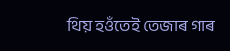থিয় হওঁতেই তেজাৰ গাৰ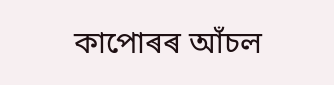কাপোৰৰ আঁচল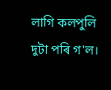লাগি কলপুলি দুটা পৰি গ'ল।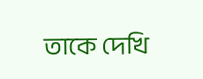তাকে দেখি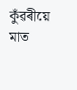কুঁৱৰীয়ে মাত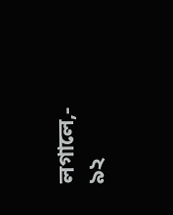লগালে,-
৯২